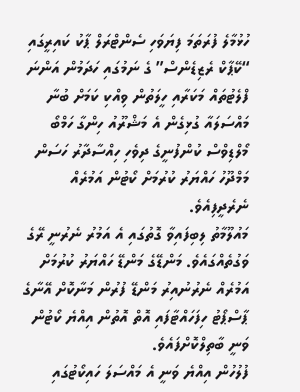ހުޅުމާލެ ފުރަތަމަ ފިޔަވަހި ސެންޓްރަލް ޕާކު ކައިރީގައި “ކޭޕާކް ރެޒިޑެންސް” ގެ ނަމުގައި ހަދަމުން އަންނަ ފްލެޓުތައް މަކަރާއި ހީލަތުން ވިއްކި ކަމަށް ބުނާ މައްސަލައާ ގުޅިގެން އެ މަޝްރޫއު ހިންގާ ހަމްބޯ މޯލްޑިވްސް ކުންފުނީގެ ދިވެހި ހިއްސާދާރު ހަސަން މަމްދޫހު ހައްޔަރު ކުރުމަށް ކޯޓުން އަމުރެއް ނެރެދީފިއެވެ.
މައުލޫމާތު ލިބިފައިވާ ގޮތުގައި އެ އަމުރު ނެރުނީ ރޭގެ ވަގުތެއްގައެވެ. މަންޑޭގެ މަންޑޭ ހައްޔަރު ކުރުމަށް އަމުރެއް ނެރުނުއިރު މަންޑޭ ފުރުން މަނާކޮށް އޭނާގެ ޕާސްޕޯޓު ހިފަހައްޓާފައި އޮތް އޮތުން އިއްޔެ ކޯޓުން ވަނީ ބާތިލްކޮށްފައެވެ.
ފުލުހުން އިއްޔެ ވަނީ އެ މައްސަލަ ހައިކޯޓުގައި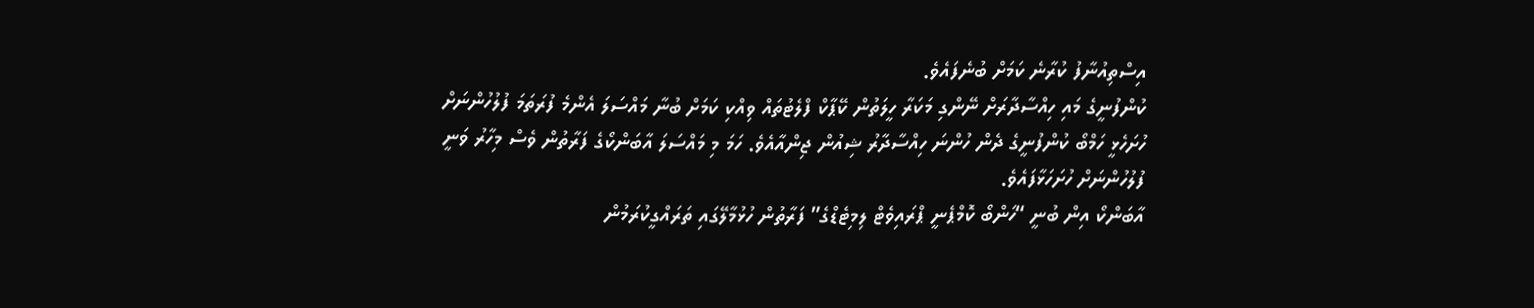އިސްތިއުނާފު ކުރާނެ ކަމަށް ބުނެފައެވެ.
ކުންފުނީގެ މައި ހިއްސާދާރަށް ނޭންގި މަކަރާ ހީލަތުން ކޭޕާކް ފްލެޓުތައް ވިއްކި ކަމަށް ބުނާ މައްސަލަ އެންމެ ފުރަތަމަ ފުލުހުންނަށް ހުށަހެޅީ ހަމްބޯ ކުންފުނީގެ ދެން ހުންނަ ހިއްސާދާރު ޝިއުން ޖިންއާއެވެ. ހަމަ މި މައްސަލަ އާބަންކޯގެ ފަރާތުން ވެސް މިހާރު ވަނީ ފުލުހުންނަށް ހުށަހަޅާފައެވެ.
އާބަންކޯ އިން ބުނީ “ހަންބޯ ކޮމްޕެނީ ޕްރައިވެޓް ލިމިޓެޑްގެ” ފަރާތުން ހުޅުމާލޭގައި ތަރައްގީކުރަމުން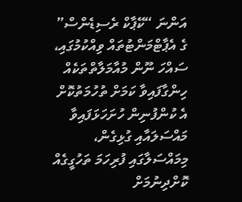އަންނަ “ކޭޕާކް ރެސިޑެންސް” ގެ އެޕާޓްމަންޓުތައް ވިއްކުމުގައި، ސައްހަ ނޫން މުއާމަލާތްތަކެއް ހިންގާފައިވާ ކަމަށް ތުހުމަތުކޮށް އެ ކުންފުނިން ހުށަހަޅަފައިވާ މައްސަލައާއި ގުޅިގެން، މިމައްސަލާގައި ފުރިހަމަ ތަހުގީގެއް ކޮށްދިނުމަށް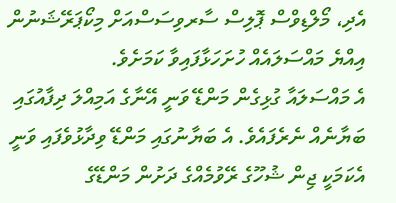އެދި، މޯލްޑިވްސް ޕޮލިސް ސާރވިސަސްއަށް މިކޯޕަރޭޝަނުން އިއްޔެ މައްސަލައެއް ހުށަހަޅާފައިވާ ކަމަށެވެ.
އެ މައްސަލައާ ގުޅިގެން މަންޑޭ ވަނީ އޭނާގެ އަމިއްލަ ދިފާއުގައި ބަޔާނެއް ނެރެފައެވެ. އެ ބަޔާނުގައި މަންޑޭ ވިދާޅުވެފައި ވަނީ އެކަމަކީ ޖިން ޝުހޫގެ ރޭވުމެއްގެ ދަށުން މަންޑޭގެ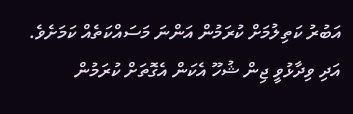އަބުރު ކަތިލުމަށް ކުރަމުން އަންނަ މަސައްކަތެއް ކަމަށެވެ. އަދި ވިދާޅުވީ ޖިން ޝުހޫ އެކަން އެގޮތަށް ކުރަމުން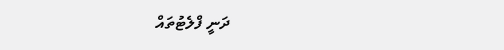ދަނީ ފްލެޓުތައް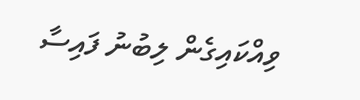ވިއްކައިގެން ލިބުނު ފައިސާ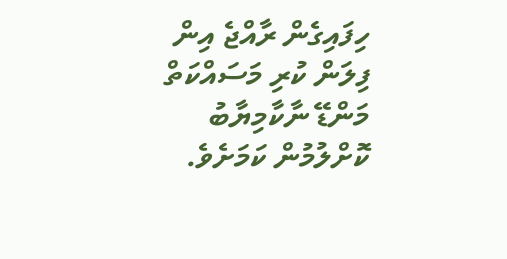ހިފައިގެން ރާއްޖެ އިން ފިލަން ކުރި މަސައްކަތް މަންޑޭ ނާކާމިޔާބު ކޮށްލުމުން ކަމަށެވެ.